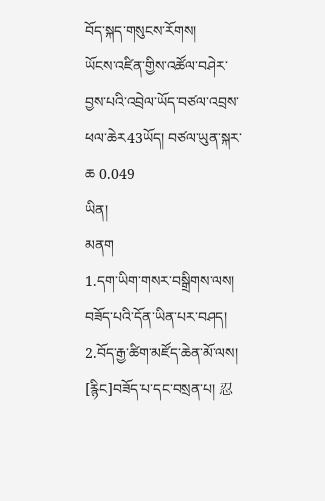བོད་སྐད་གསུངས་རོགས།
ཡོངས་འཛིན་གྱིས་འཚོལ་བཤེར་བྱས་པའི་འབྲེལ་ཡོད་བཙལ་འབྲས་ཕལ་ཆེར43ཡོད། བཙལ་ཡུན་སྐར་ཆ 0.049
ཡིན།
མནག
1.དག་ཡིག་གསར་བསྒྲིགས་ལས། བཟོད་པའི་དོན་ཡིན་པར་བཤད། 2.བོད་རྒྱ་ཚིག་མཛོད་ཆེན་མོ་ལས། [རྙིང]བཟོད་པ་དང་བསྲན་པ། 忍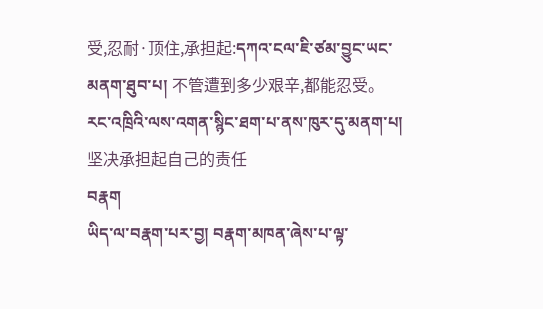受,忍耐·顶住,承担起:དཀའ་ངལ་ཇི་ཙམ་བྱུང་ཡང་མནག་ཐུབ་པ། 不管遭到多少艰辛,都能忍受。རང་འཁྲིའི་ལས་འགན་སྙིང་ཐག་པ་ནས་ཁུར་དུ་མནག་པ། 坚决承担起自己的责任
བརྣག
ཡིད་ལ་བརྣག་པར་བྱ། བརྣག་མཁན་ཞེས་པ་ལྟ་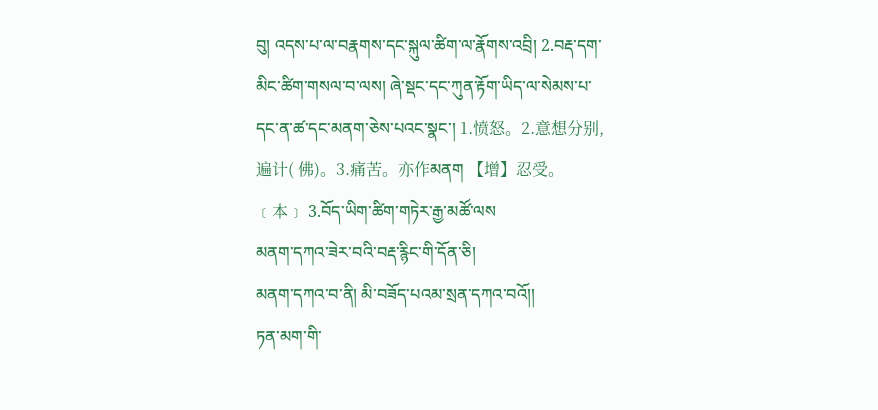བུ། འདས་པ་ལ་བརྣགས་དང་སྐུལ་ཚིག་ལ་རྣོགས་འབྲི། 2.བརྡ་དག་མིང་ཚིག་གསལ་བ་ལས། ཞེ་སྡང་དང་ཀུན་རྟོག་ཡིད་ལ་སེམས་པ་དང་ན་ཚ་དང་མནག་ཅེས་པའང་སྣང་། 1.愤怒。2.意想分别,遍计( 佛)。3.痛苦。亦作མནག 【增】忍受。﹝本﹞ 3.བོད་ཡིག་ཚིག་གཏེར་རྒྱ་མཚོ་ལས
མནག་དཀའ་ཟེར་བའི་བརྡ་རྙིང་གི་དོན་ཅི།
མནག་དཀའ་བ་ནི། མི་བཟོད་པའམ་སྲན་དཀའ་བའོ།།
ཏན་མག་གི་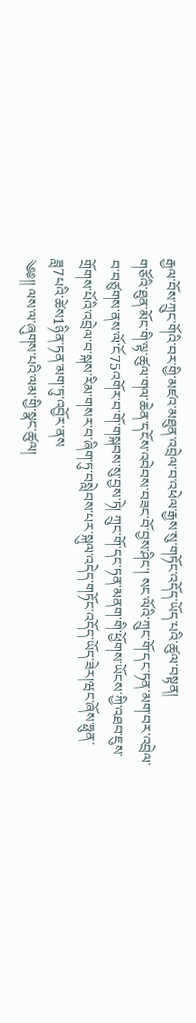རྒྱལ་བོས་ཀྲུང་གོའི་བར་གྱི་མཛའ་མཐུན་འབྲེལ་བ་འཕེལ་རྒྱས་སུ་གཏོང་འདོད་ཡོད་པའི་ཚུལ་བསྟན།
གཙོའི་ཐུན་མོང་གི་ལྟ་ཚུལ་གལ་ཆེན་དངོས་འབེབས་བཟང་བོ་བྱས་ཤིང་། སང་ལོའི་ཀྲུང་གོ་དང་ཏན་མག་བར་འབྲེལ་བ་བཙུགས་ནས་ལོ་ངོ75འགོར་བ་གོ་གསྐབས་སུ་བྱས་ཏེ། ཀྲུང་གོ་དང་ཏན་མནག་གི་ཕྱོགས་ཡོངས་ཀྱི་འཐབ་ཇུས་གྲོགས་པོའི་འབྲེལ་བ་སྐས་རིམ་གསར་བ་ཞིག་ཏུ་བསླེབས་པར་སྐུལ་འདེད་གཏོང་འདོད་ཡོད་ཟེར།ཝང་ཞོས་ཧྥུན་ཟླ7པའི་ཚེས1ཉིན་ཏན་མག་ཏུ་འབྱོར་ནས
༄༅།། ལས་ལ་ཞུགས་པའི་ལམ་གྱི་སྣང་ཚུལ།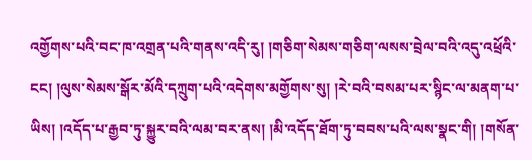འགྱོགས་པའི་བང་ཁ་འགྲན་པའི་གནས་འདི་རུ། །གཅིག་སེམས་གཅིག་ལསས་བྲེལ་བའི་འདུ་འཕྲོའི་ངང། །ལུས་སེམས་སྒོར་མོའི་དཀྲུག་པའི་འདེགས་མགྱོགས་སུ། །རེ་བའི་བསམ་པར་སྙིང་ལ་མནག་པ་ཡིས། །འདོད་པ་རྒྱབ་ཏུ་སྐྱུར་བའི་ལམ་བར་ནས། །མི་འདོད་ཐོག་ཏུ་བབས་པའི་ལས་སྣང་གི། །གསོན་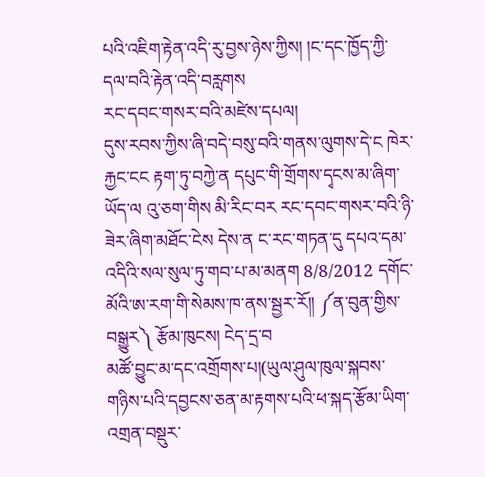པའི་འཇིག་རྟེན་འདི་རུ་བྱས་ཉེས་ཀྱིས། །ང་དང་ཁྱོད་ཀྱི་དལ་བའི་རྟེན་འདི་བརླགས
རང་དབང་གསར་བའི་མཛེས་དཔལ།
དུས་རབས་ཀྱིས་ཞི་བདེ་བསུ་བའི་གནས་ལུགས་དེ་ང ཁེར་རྐྱང་ངང རྟག་ཏུ་བཀྱེ་ན དཔུང་གི་གྲོགས་དྭངས་མ་ཞིག་ཡོད་ལ འུ་ཅག་གིས མི་རིང་བར རང་དབང་གསར་བའི་ཉི་ཟེར་ཞིག་མཐོང་ངེས དེས་ན ང་རང་གཏན་དུ དཔའ་དམ་འདིའི་སལ་སུལ་ཏུ་གབ་པ་མ་མནག 8/8/2012 དགོང་མོའི་ཨ་རག་གི་སེམས་ཁ་ནས་སྦྱར་རོ།། ༼ན་བུན་གྱིས་བསྒྱུར༽ རྩོམ་ཁུངས། ངེད་དྲ་བ
མཚོ་བྱུང་མ་དང་འགྲོགས་པ།(ཡུལ་ཤུལ་ཁུལ་སྐབས་གཉིས་པའི་དབྱངས་ཅན་མ་རྟགས་པའི་ཕ་སྐད་རྩོམ་ཡིག་འགྲན་བསྡུར་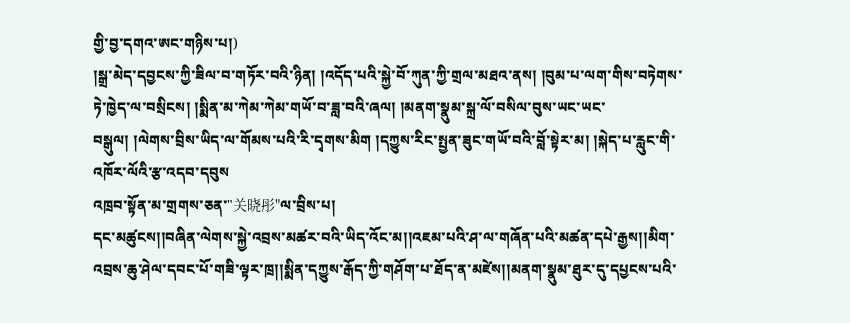གྱི་བྱ་དགའ་ཨང་གཉིས་པ།)
།སྒྲ་མེད་དབྱངས་ཀྱི་ཟིལ་བ་གཏོར་བའི་ཉིན། །འདོད་པའི་སྐྱེ་བོ་ཀུན་ཀྱི་གྲལ་མཐའ་ནས། །བུམ་པ་ལག་གིས་བཏེགས་ཏེ་ཁྱེད་ལ་བསྲིངས། །སྨིན་མ་ཀེམ་ཀེམ་གཡོ་བ་ཟླ་བའི་ཞལ། །མནག་སྣུམ་སྐྲ་ལོ་བསིལ་བུས་ཡང་ཡང་བསྒུལ། །ལེགས་བྲིས་ཡིད་ལ་གོམས་པའི་རི་དྭགས་མིག །དཀྱུས་རིང་སྤྱན་ཟུང་གཡོ་བའི་བློ་སྟེར་མ། །སྐེད་པ་རླུང་གི་འཁོར་ལོའི་རྩ་འདབ་དབུས
འཁྲབ་སྟོན་མ་གྲགས་ཅན་"关晓彤"ལ་བྲིས་པ།
དང་མཚུངས།།བཞིན་ལེགས་སྐྱེ་འབྲས་མཚར་བའི་ཡིད་འོང་མ།།འཇམ་པའི་ཤ་ལ་གཞོན་པའི་མཚན་དཔེ་རྒྱས།།མིག་འབྲས་ཆུ་ཤེལ་དབང་པོ་གཟི་ལྟར་ཁྲ།།སྨིན་དཀྱུས་རྒོད་ཀྱི་གཤོག་པ་ཐོད་ན་མཛེས།།མནག་སྣུམ་ཐུར་དུ་དཔྱངས་པའི་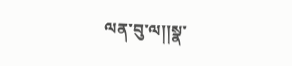ལན་བུ་ལ།།སྣ་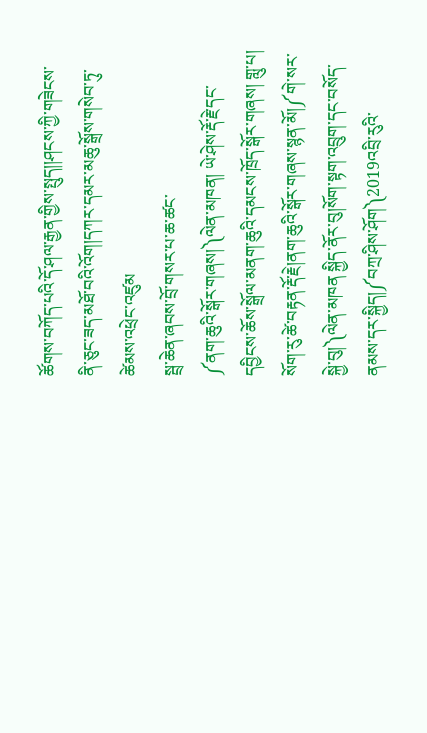ཚོགས་བཀོད་པའི་དོ་ཤལ་རྒྱན་གྱིས་སྤུད།།ཤངས་ཀྱི་གཟེངས་ནི་ཅུང་ཟད་མཐོ་བའི་འོག།དཀར་དམར་མཆུ་སྒྲོས་གསེབ་ཏུ་ཚེམས་འཕྲེང་འཛུམ
སྦྲ་ཆེན་ཞབས་བྲོ་གསར་པ་ཆ་ཚང་
༼ནག་ཆུའི་སྒོར་གཞས།༽ལེན་མཁན། ཡེ་ཤེས་རྡོ་རྗེ་དང་དབྱིངས་ཆོས་སྒྲོལ་མནག་ཆུའི་དམངས་ཁྲོད་སྒོར་གཞས། གླུ་པ། སོག་རུ་ཚེ་བརྟན་རྡོ་རྗེ།ནག་ཆུའི་སྒོར་གཞས་སྙན་མོ།༼གེ་སར་སྐྱེ་བུ།༽ལེན་མཁན སྐྱིད་ནོར་བུ།སོག་སྟག་འབྲུག་དང་བསོད་ནམས་དར་སྐྱིད།༼བཀྲ་ཤིས་ཤོག༽2019འབྲི་རུའི་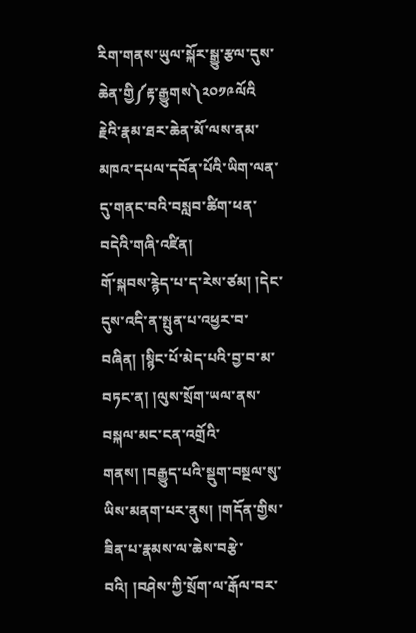རིག་གནས་ཡུལ་སྐོར་སྒྱུ་རྩལ་དུས་ཆེན་གྱི༼རྟ་རྒྱུགས༽༢༠༡༩ལོའི
རྗེའི་རྣམ་ཐར་ཆེན་མོ་ལས་ནམ་མཁའ་དཔལ་དབོན་པོའི་ཡིག་ལན་དུ་གནང་བའི་བསླབ་ཚིག་ཕན་བདེའི་གཞི་འཛིན།
གོ་སྐབས་རྙེད་པ་ད་རེས་ཙམ། །དེང་དུས་འདི་ན་སྤུན་པ་འཕྱར་བ་བཞིན། །སྙིང་པོ་མེད་པའི་བྱ་བ་མ་བཏང་ན། །ལུས་སྲོག་ཡལ་ནས་བསྐལ་མང་ངན་འགྲོའི་གནས། །བརྒྱུད་པའི་སྡུག་བསྔལ་སུ་ཡིས་མནག་པར་ནུས། །གདོན་གྱིས་ཟིན་པ་རྣམས་ལ་ཆེས་བརྩེ་བའི། །བཤེས་ཀྱི་སྲོག་ལ་རྒོལ་བར་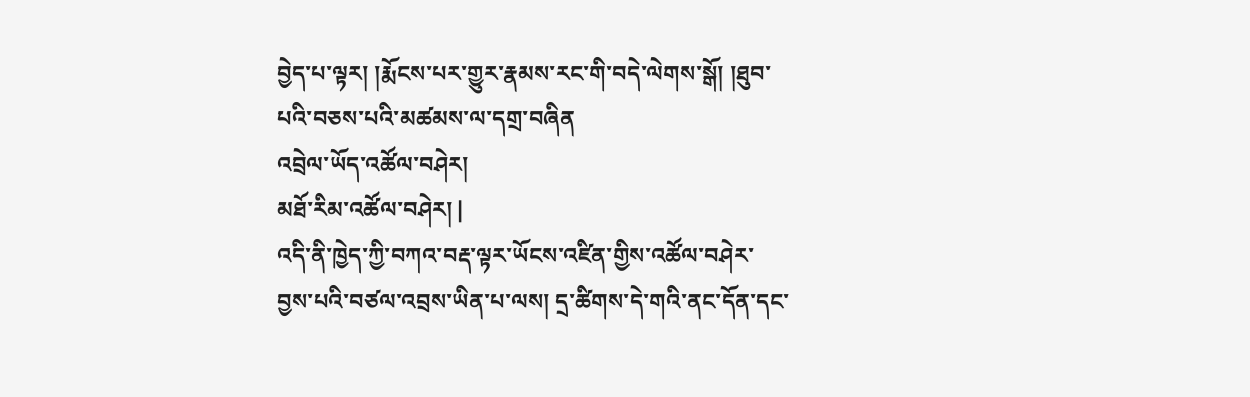བྱེད་པ་ལྟར། །རྨོངས་པར་གྱུར་རྣམས་རང་གི་བདེ་ལེགས་སྒོ། །ཐུབ་པའི་བཅས་པའི་མཚམས་ལ་དགྲ་བཞིན
འབྲེལ་ཡོད་འཚོལ་བཤེར།
མཐོ་རིམ་འཚོལ་བཤེར། |
འདི་ནི་ཁྱེད་ཀྱི་བཀའ་བརྡ་ལྟར་ཡོངས་འཛིན་གྱིས་འཚོལ་བཤེར་བྱས་པའི་བཙལ་འབྲས་ཡིན་པ་ལས། དྲ་ཚིགས་དེ་གའི་ནང་དོན་དང་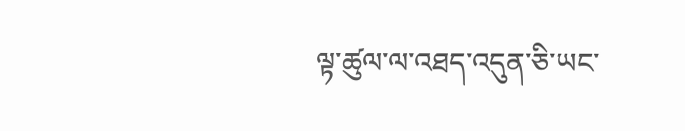ལྟ་ཚུལ་ལ་འཐད་འདུན་ཅི་ཡང་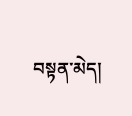བསྟན་མེད།